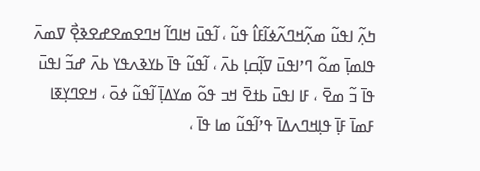ߤߍ߲߬ ߊߟߎ߬ ߘߍ߲߬ߞߣߍ߬ߦߊ߬ߓߊ߮ ߟߎ߬ ، ߊ߬ߟߎ߫ ߞߊߣߊ߬ ߞߣߐߘߐߝߐߢߐ߲߯ ߜߘߍ߫ ߟߊߘߊ߲߫ ߘߋ߬ ߣߴߊߟߎ߫ ߜߊ߲߬ߛߊ߲ ߕߍ߫ ، ߊ߬ߟߎ߬ ߟߊ߫ ߕߌߢߍߟߌ ߕߍ߫ ߝߏ߬ ߊߟߎ߫ ߟߊ߫ ߏ߬ ߘߐ߫ ، ߓߊ ߊߟߎ߫ ߕߙߐ߫ ߞߏ ߟߋ߬ ߘߌߡߊ߲߫ ߊ߬ߟߎ߬ ߦߋ߫ ، ߞߐߣߌ߲ߧߊ ߓߘߊ߫ ߓߊ߲߫ ߟߊ߲ߞߣߍߡߊ߫ ߟߴߊ߬ߟߎ߬ ߘߊ ߟߊ߫ ،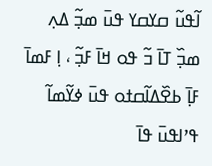ߊ߬ߟߎ߬ ߛߌߛߌ ߟߎ߫ ߘߏ߲߬ ߡߍ߲ ߘߏ߲߰ ߠߊ߫ ߏ߬ ߟߋ ߞߊ߫ ߓߏ߲߬ ، ߊ߲ ߓߘߊ߫ ߓߊ߲߫ ߕߐ߰ߡߊ߬ߛߙߋ ߟߎ߫ ߦߌ߬ߘߊ߬ ߟߴߊߟߎ߫ ߟߊ߫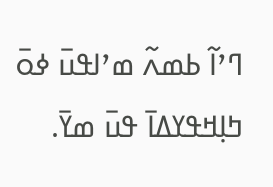ߣߴߊ߬ ߕߘߍ߬ ߘߴߊߟߎ߫ ߦߋ߫ ߤߊ߲ߞߟߌߡߊ߫ ߟߎ߫ ߘߌ߫.